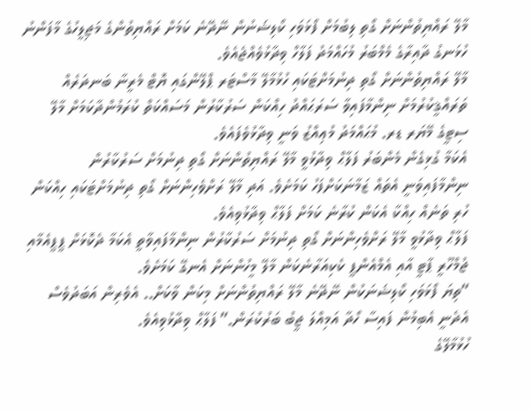މާލޭ ރައްޔިތުންނަށް ގޯތި ލިބުމަށް ފޯޅަވަހި ކޯލިޝަނުން ނޭދޭނެ ކަމަށް ރައްޔިތުންގެ މަޖިލީހުގެ މާފަންނު ހުޅަނގު ދާއިރާގެ މެމްބަރު މުހައްމަދު ފަލާހް ވިދާޅުވެއްޖެއެވެ.
މާލޭ ރައްޔިތުންނަށް ގޯތި ދިނުމަށްޓަކައި ހުޅުމާލޭ މާސްޓަރ ޕްލޭންގައި ޔޮޓް މެރީނާ ބަނދަރެއް ތަރައްޤީކުރުމަށް ނިންމާފައިވާ ސަރަޙައްދު ހިއްކަން ސަރުކާރުން މަސައްކަތް ކުރަމުންދާކަމަށް މާލޭ ސިޓީގެ މޭޔަރ ޑރ. މުޙައްމަދު މުޢިއްޒު ވަނީ ވިދާޅުވެފައެވެ.
އެކަމާ ގުޅިގެން މެންބަރު ފަލާޙް ވިދާޅުވީ މާލޭ ރައްޔިތުންނަށް ގޯތި ދިނުމަށް ސަރުކާރުން ނިންމާފައިވަނީ އެތައް ޒަމާނަކަށްފަހު ކަމަށެވެ. އަދި މާލޭ ރަށްވެހިންނަށް ގޯތި ދިނުމަށްޓަކައި ހިއްކަން ހުރި ތަނެއް ހިއްކާ އެކަން ކުރާނެ ކަމަށް ފަލާޙް ވިދާޅުވިއެވެ.
ފަލާޙް ވިދާޅުވީ މާލޭ ރަށްވެހިންނަށް ގޯތި ދިނުމަށް ސަރުކާރުން ނިންމާފައިވާތީ އެކަމާ ދެކޮޅަށް ޕީޕީއެމާއި ޖުމްހޫރީ ޕާޓީ އާއި އެމްއެންޕީ ކެކިއަރާނެކަން މާލޭ މީހުންނަށް އެނގޭ ކަމަށެވެ.
“ތިޔަ ފޯޅަވަހި ކޯލިޝަނަކުން ނޭދޭނެ މާލޭ ރައްޔިތުންނަށް މިކަން ވާކަށް.. އެވެރިން އަބަދުވެސް އެދެނީ އެބިމުން ފައިސާ ހޯދާ އަމިއްލަ ޖީބު ބަރުކުރަން.” ފަލާޙް ވިދާޅުވިއެވެ.
ހުޅުމާލޭގެ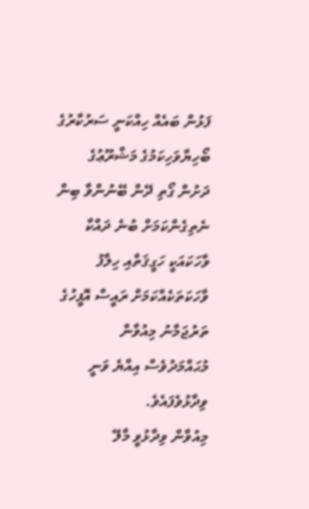ފަޅުން ބައެއް ހިއްކަނީ ސަރުކާރުގެ ބޯހިޔާވަހިކަމުގެ މަޝްރޫޢުގެ ދަށުން ގޯތި ދޭން ބޭނުންވާ ބިން ނެތިގެންކަމަށް ބުނެ ދައްކާ ވާހަކައަކީ ހަގީޤަތާއި ހިލާފު ވާހަކަތަކެއްކަމަށް ރައީސް އޮފީހުގެ ތަރުޖަމާނު މިއުވާން މުޙައްމަދުވެސް އިއްޔެ ވަނީ ވިދާޅުވެފައެވެ.
މިއުވާން ވިދާޅުވީ މާލޭ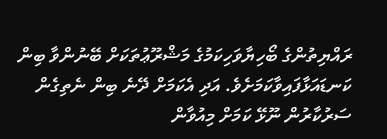ރައްޔިތުންގެ ބޯހިޔާވަހިކަމުގެ މަޝްރޫޢުތަކަށް ބޭނުންވާ ބިން ކަނޑައަޅާފައިވާކަމަށެވެ. އަދި އެކަމަށް ދޭނެ ބިން ނެތިގެން ސަރުކާރުން ނޫޅޭ ކަމަށް މިއުވާން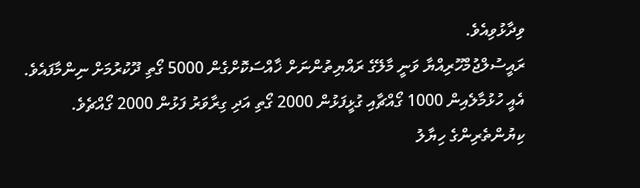ވިދާޅުވިއެވެ.
ރައީސުލްޖުމްހޫރިއްޔާ ވަނީ މާލޭގެ ރައްޔިތުންނަށް ޚާއްސަކޮށްގެން 5000 ގޯތި ދޫކުރުމަށް ނިންމާފައެވެ. އެއީ ހުޅުމާލެއިން 1000 ގޯއްޗާއި ގުޅީފަޅުން 2000 ގޯތި އަދި ގިރާވަރު ފަޅުން 2000 ގޯއްޗެވެ.
ކިޔުންތެރިންގެ ހިޔާލު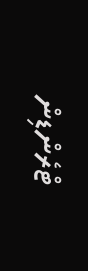ޓްރެންޑިން